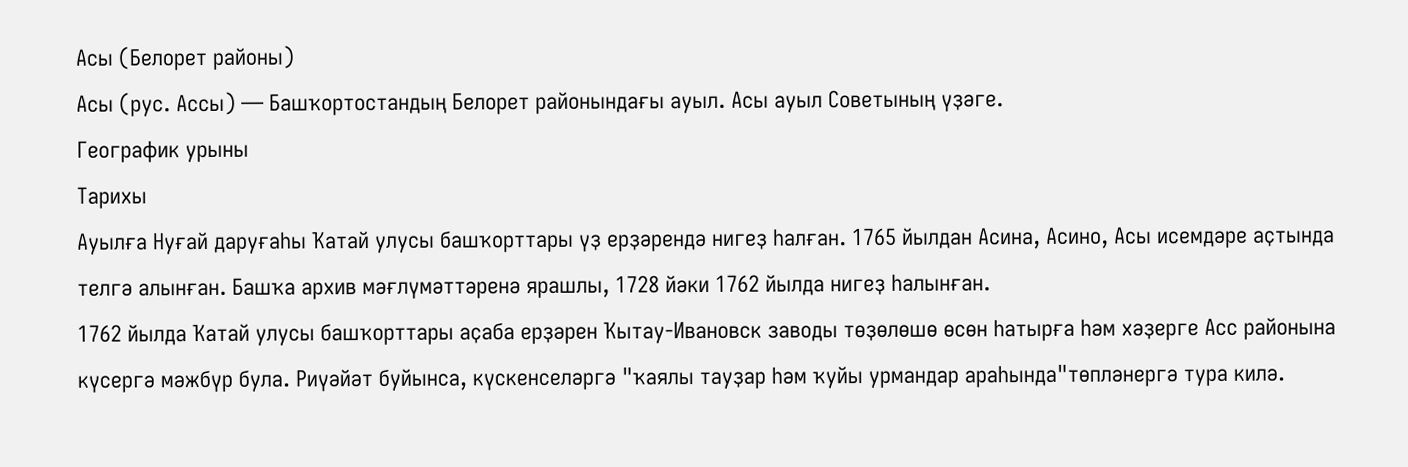Асы (Белорет районы)
Асы (рус. Ассы) — Башҡортостандың Белорет районындағы ауыл. Асы ауыл Советының үҙәге.
Географик урыны
Тарихы
Ауылға Нуғай даруғаһы Ҡатай улусы башҡорттары үҙ ерҙәрендә нигеҙ һалған. 1765 йылдан Асина, Асино, Асы исемдәре аҫтында телгә алынған. Башҡа архив мәғлүмәттәренә ярашлы, 1728 йәки 1762 йылда нигеҙ һалынған.
1762 йылда Ҡатай улусы башҡорттары аҫаба ерҙәрен Ҡытау-Ивановск заводы төҙөлөшө өсөн һатырға һәм хәҙерге Асс районына күсергә мәжбүр була. Риүәйәт буйынса, күскенселәргә "ҡаялы тауҙар һәм ҡуйы урмандар араһында"төпләнергә тура килә.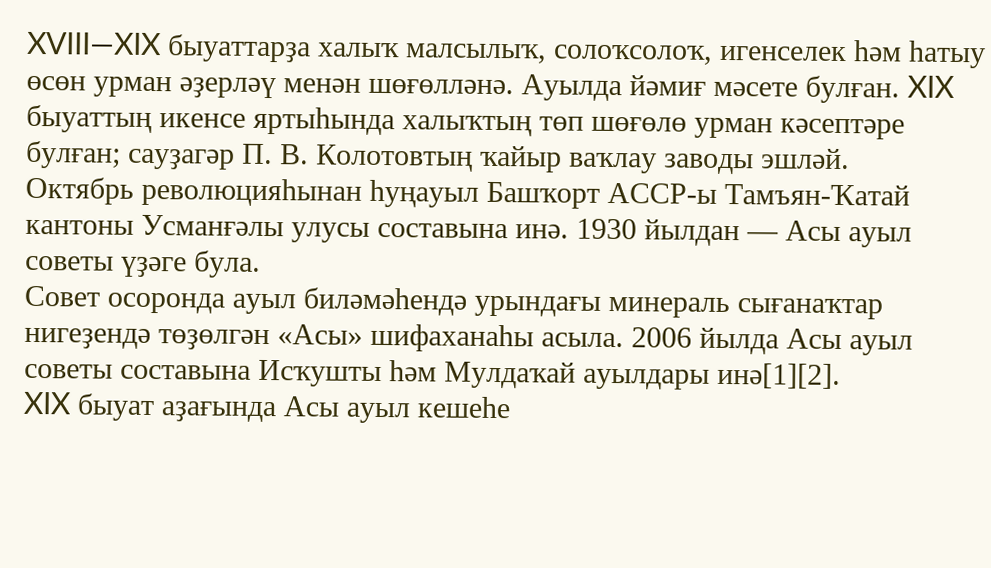XVIII—XIX быуаттарҙа халыҡ малсылыҡ, солоҡсолоҡ, игенселек һәм һатыу өсөн урман әҙерләү менән шөғөлләнә. Ауылда йәмиғ мәсете булған. XIX быуаттың икенсе яртыһында халыҡтың төп шөғөлө урман кәсептәре булған; сауҙагәр П. В. Колотовтың ҡайыр ваҡлау заводы эшләй.
Октябрь революцияһынан һуңауыл Башҡорт АССР-ы Тамъян-Ҡатай кантоны Усманғәлы улусы составына инә. 1930 йылдан — Асы ауыл советы үҙәге була.
Совет осоронда ауыл биләмәһендә урындағы минераль сығанаҡтар нигеҙендә төҙөлгән «Асы» шифаханаһы асыла. 2006 йылда Асы ауыл советы составына Исҡушты һәм Мулдаҡай ауылдары инә[1][2].
XIX быуат аҙағында Асы ауыл кешеһе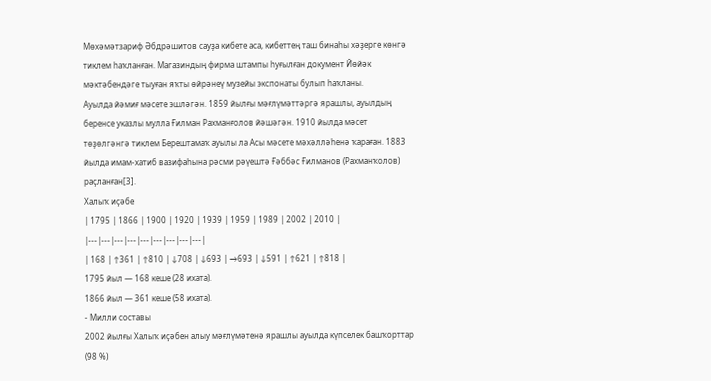Мөхәмәтзариф Әбдрәшитов сауҙа кибете аса, кибеттең таш бинаһы хәҙерге көнгә тиклем һаҡланған. Магазиндың фирма штампы һуғылған документ Йөйәк мәктәбендәге тыуған яҡты өйрәнеү музейы экспонаты булып һаҡланы.
Ауылда йәмиғ мәсете эшләгән. 1859 йылғы мәғлүмәттәргә ярашлы, ауылдың беренсе указлы мулла Ғилман Рахманғолов йәшәгән. 1910 йылда мәсет төҙөлгәнгә тиклем Берештамаҡ ауылы ла Асы мәсете мәхәлләһенә ҡараған. 1883 йылда имам-хатиб вазифаһына рәсми рәүештә Ғәббәс Ғилманов (Рахманҡолов) раҫланған[3].
Халыҡ иҫәбе
| 1795 | 1866 | 1900 | 1920 | 1939 | 1959 | 1989 | 2002 | 2010 |
|---|---|---|---|---|---|---|---|---|
| 168 | ↑361 | ↑810 | ↓708 | ↓693 | →693 | ↓591 | ↑621 | ↑818 |
1795 йыл — 168 кеше (28 ихата).
1866 йыл — 361 кеше (58 ихата).
- Милли составы
2002 йылғы Халыҡ иҫәбен алыу мәғлүмәтенә ярашлы ауылда күпселек башҡорттар (98 %)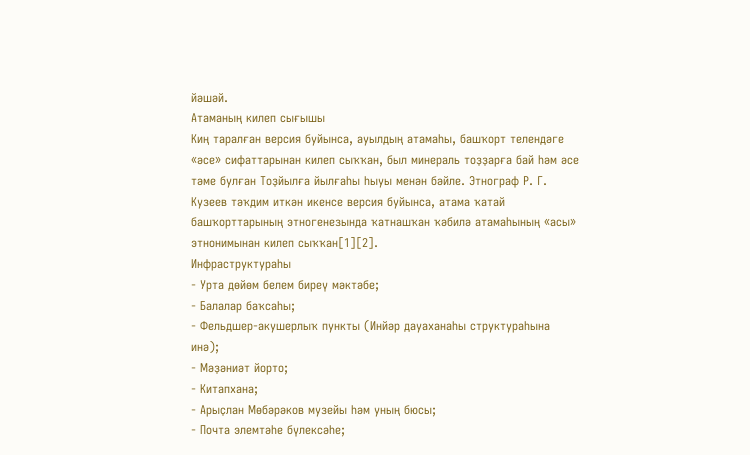йәшәй.
Атаманың килеп сығышы
Киң таралған версия буйынса, ауылдың атамаһы, башҡорт телендәге «әсе» сифаттарынан килеп сыҡҡан, был минераль тоҙҙарға бай һәм әсе тәме булған Тоҙйылға йылғаһы һыуы менән бәйле. Этнограф Р. Г. Кузеев тәҡдим иткән икенсе версия буйынса, атама ҡатай башҡорттарының этногенезында ҡатнашҡан ҡәбилә атамаһының «асы» этнонимынан килеп сыҡҡан[1][2].
Инфраструктураһы
- Урта дөйөм белем биреү мәктәбе;
- Балалар баҡсаһы;
- Фельдшер-акушерлыҡ пункты (Инйәр дауаханаһы структураһына инә);
- Мәҙәниәт йорто;
- Китапхана;
- Арыҫлан Мөбәрәков музейы һәм уның бюсы;
- Почта элемтәһе бүлексәһе;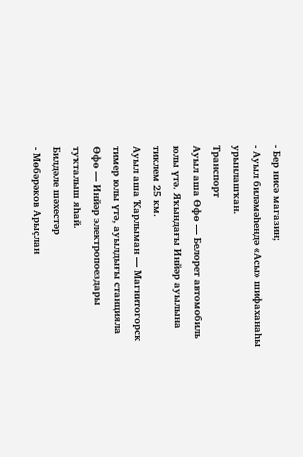- Бер нисә магазин;
- Ауыл биләмәһендә «Асы» шифаханаһы урынлашҡан.
Транспорт
Ауыл аша Өфө — Белорет автомобиль юлы үтә. Яҡындағы Инйәр ауылына тиклем 25 км.
Ауыл аша Ҡарлыман — Магнитогорск тимер юлы үтә, ауылдығы станцияла Өфө — Инйәр электропоездары туҡталыш яһай.
Билдәле шәхестәр
- Мөбәрәков Арыҫлан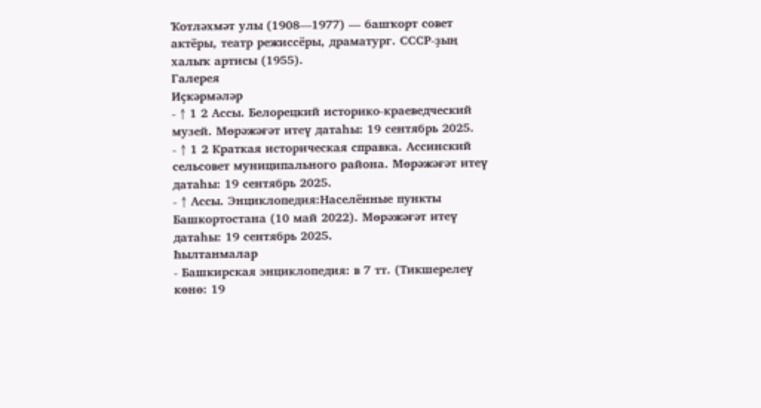Ҡотләхмәт улы (1908—1977) — башҡорт совет актёры, театр режиссёры, драматург. СССР-ҙың халыҡ артисы (1955).
Галерея
Иҫкәрмәләр
- ↑ 1 2 Ассы. Белорецкий историко-краеведческий музей. Мөрәжәғәт итеү датаһы: 19 сентябрь 2025.
- ↑ 1 2 Краткая историческая справка. Ассинский сельсовет муниципального района. Мөрәжәғәт итеү датаһы: 19 сентябрь 2025.
- ↑ Ассы. Энциклопедия:Населённые пункты Башкортостана (10 май 2022). Мөрәжәғәт итеү датаһы: 19 сентябрь 2025.
Һылтанмалар
- Башкирская энциклопедия: в 7 тт. (Тикшерелеү көнө: 19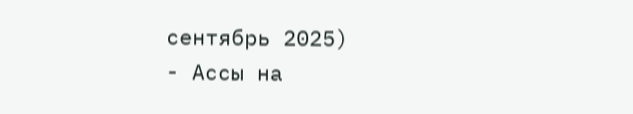сентябрь 2025)
- Ассы на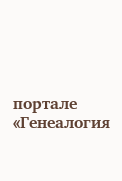портале «Генеалогия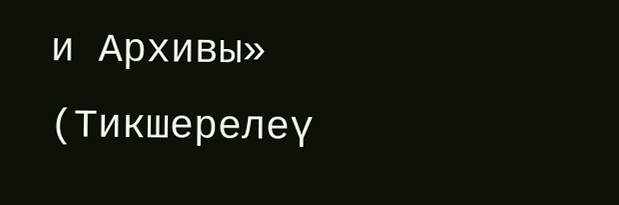и Архивы» (Тикшерелеү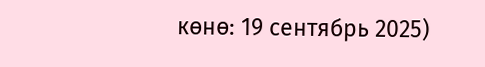көнө: 19 сентябрь 2025)